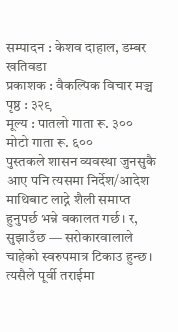सम्पादन : केशव दाहाल, डम्बर खतिवडा
प्रकाशक : वैकल्पिक विचार मञ्च
पृष्ठ : ३२९
मूल्य : पातलो गाता रू. ३००
मोटो गाता रू. ६००
पुस्तकले शासन व्यवस्था जुनसुकै आए पनि त्यसमा निर्देश/आदेश माथिबाट लाद्ने शैली समाप्त हुनुपर्छ भन्ने वकालत गर्छ। र, सुझाउँछ — सरोकारवालाले चाहेको स्वरुपमात्र टिकाउ हुन्छ। त्यसैले पूर्वी तराईमा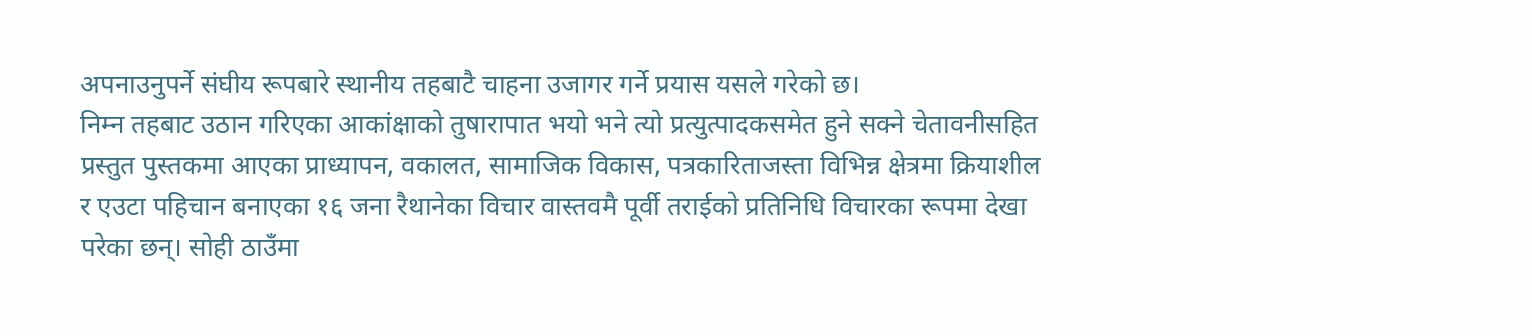अपनाउनुपर्ने संघीय रूपबारे स्थानीय तहबाटै चाहना उजागर गर्ने प्रयास यसले गरेको छ।
निम्न तहबाट उठान गरिएका आकांक्षाको तुषारापात भयो भने त्यो प्रत्युत्पादकसमेत हुने सक्ने चेतावनीसहित प्रस्तुत पुस्तकमा आएका प्राध्यापन, वकालत, सामाजिक विकास, पत्रकारिताजस्ता विभिन्न क्षेत्रमा क्रियाशील र एउटा पहिचान बनाएका १६ जना रैथानेका विचार वास्तवमै पूर्वी तराईको प्रतिनिधि विचारका रूपमा देखा परेका छन्। सोही ठाउँमा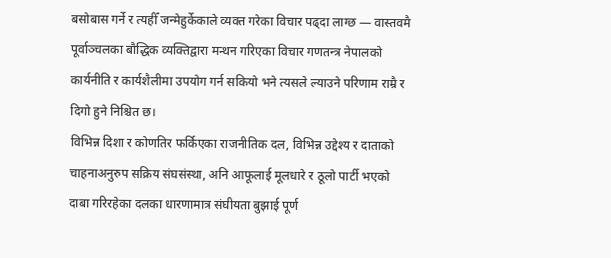बसोबास गर्ने र त्यहीँ जन्मेहुर्केकाले व्यक्त गरेका विचार पढ्दा लाग्छ — वास्तवमै पूर्वाञ्चलका बौद्धिक व्यक्तिद्वारा मन्थन गरिएका विचार गणतन्त्र नेपालको कार्यनीति र कार्यशैलीमा उपयोग गर्न सकियो भने त्यसले ल्याउने परिणाम राम्रै र दिगो हुने निश्चित छ।
विभिन्न दिशा र कोणतिर फर्किएका राजनीतिक दल, विभिन्न उद्देश्य र दाताको चाहनाअनुरुप सक्रिय संघसंस्था, अनि आफूलाई मूलधारे र ठूलो पार्टी भएको दाबा गरिरहेका दलका धारणामात्र संघीयता बुझाई पूर्ण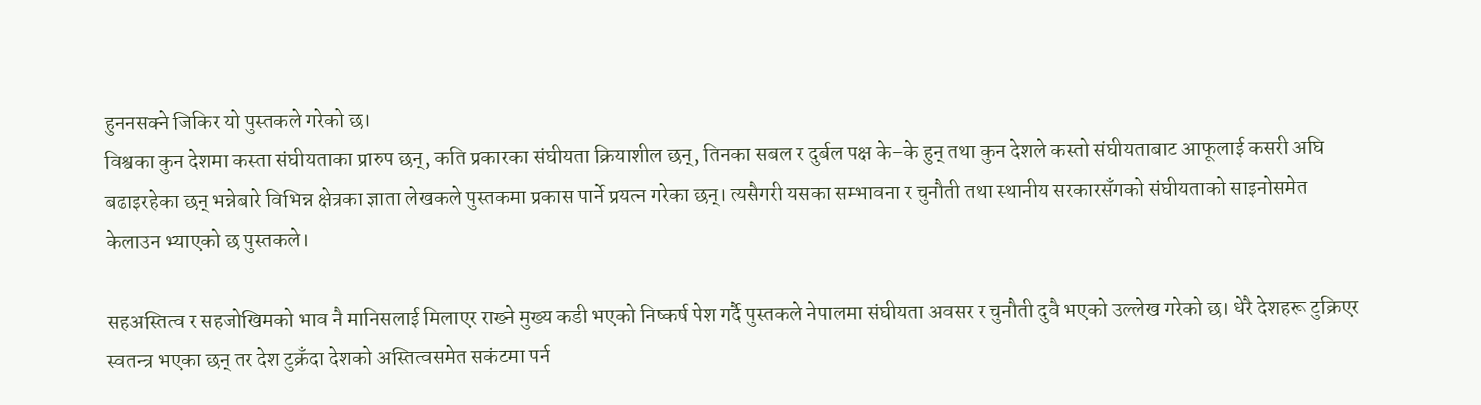हुननसक्ने जिकिर यो पुस्तकले गरेको छ।
विश्वका कुन देशमा कस्ता संघीयताका प्रारुप छन्, कति प्रकारका संघीयता क्रियाशील छन्, तिनका सबल र दुर्बल पक्ष के–के हुन् तथा कुन देशले कस्तो संघीयताबाट आफूलाई कसरी अघि बढाइरहेका छन् भन्नेबारे विभिन्न क्षेत्रका ज्ञाता लेखकले पुस्तकमा प्रकास पार्ने प्रयत्न गरेका छन्। त्यसैगरी यसका सम्भावना र चुनौती तथा स्थानीय सरकारसँगको संघीयताको साइनोसमेत केलाउन भ्याएको छ पुस्तकले।

सहअस्तित्व र सहजोखिमको भाव नै मानिसलाई मिलाएर राख्ने मुख्य कडी भएको निष्कर्ष पेश गर्दै पुस्तकले नेपालमा संघीयता अवसर र चुनौती दुवै भएको उल्लेख गरेको छ। धेरै देशहरू टुक्रिएर स्वतन्त्र भएका छन् तर देश टुक्रँदा देशको अस्तित्वसमेत सकंटमा पर्न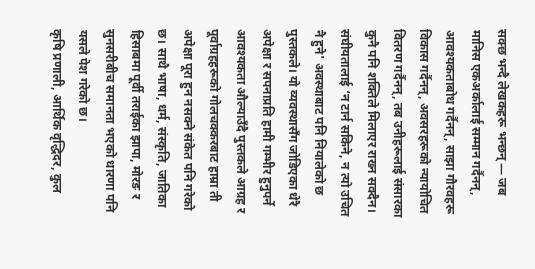सक्छ भन्दै लेखकहरू भन्छन् — जब मानिस एकअर्कालाई सम्मान गर्दैनन्, आवश्यकताबोध गर्दैनन्, साझा गौरवहरू विकास गर्दैनन्, अवसरहरूको न्यायोचित वितरण गर्दैनन्, तब उनीहरूलाई संसारका कुनै पनि शक्तिले मिलाएर राख्न सक्दैन।
संघीयतालाई ‘न टार्न सकिने, न त्यो उचित नै हुने' अवस्थाबाट पनि नियालेको छ पुस्तकले। यो व्यवस्थासँग जोडिएका धेरै अपेक्षा र सपनाप्रति हामी गम्भीर हुनुपर्ने आवश्यकता औल्याउँदै पुस्तकले आग्रह र पूर्वाग्रहहरूको गोलचक्करबाट हाम्रा ती अपेक्षा पूरा हुन नसक्ने संकेत पनि गरेको छ। साथै भाषा, धर्म, संस्कृति, जातिका हिसाबमा पूर्वी तराईका झापा, मोरङ र सुनसरीबीच समानता भएको धारणा पनि यसले पेश गरेको छ।
कृषि प्रणाली, आर्थिक वृद्धिदर, कुल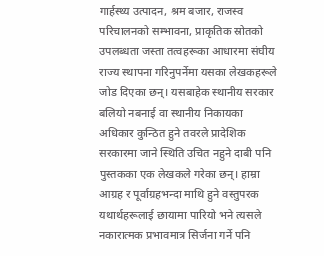गार्हस्थ्य उत्पादन, श्रम बजार, राजस्व परिचालनको सम्भावना, प्राकृतिक स्रोतको उपलब्धता जस्ता तत्वहरूका आधारमा संघीय राज्य स्थापना गरिनुपर्नेमा यसका लेखकहरूले जोड दिएका छन्। यसबाहेक स्थानीय सरकार बलियो नबनाई वा स्थानीय निकायका अधिकार कुन्ठित हुने तवरले प्रादेशिक सरकारमा जाने स्थिति उचित नहुने दाबी पनि पुस्तकका एक लेखकले गरेका छन्। हाम्रा आग्रह र पूर्वाग्रहभन्दा माथि हुने वस्तुपरक यथार्थहरूलाई छायामा पारियो भने त्यसले नकारात्मक प्रभावमात्र सिर्जना गर्ने पनि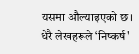यसमा औल्याइएको छ।
धेरै लेखहरूले ‘निष्कर्ष'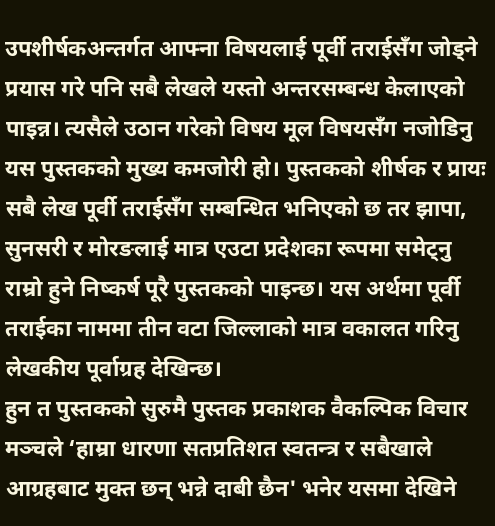उपशीर्षकअन्तर्गत आफ्ना विषयलाई पूर्वी तराईसँग जोड्ने प्रयास गरे पनि सबै लेखले यस्तो अन्तरसम्बन्ध केलाएको पाइन्न। त्यसैले उठान गरेको विषय मूल विषयसँग नजोडिनु यस पुस्तकको मुख्य कमजोरी हो। पुस्तकको शीर्षक र प्रायः सबै लेख पूर्वी तराईसँग सम्बन्धित भनिएको छ तर झापा, सुनसरी र मोरङलाई मात्र एउटा प्रदेशका रूपमा समेट्नु राम्रो हुने निष्कर्ष पूरै पुस्तकको पाइन्छ। यस अर्थमा पूर्वी तराईका नाममा तीन वटा जिल्लाको मात्र वकालत गरिनु लेखकीय पूर्वाग्रह देखिन्छ।
हुन त पुस्तकको सुरुमै पुस्तक प्रकाशक वैकल्पिक विचार मञ्चले ‘हाम्रा धारणा सतप्रतिशत स्वतन्त्र र सबैखाले आग्रहबाट मुक्त छन् भन्ने दाबी छैन' भनेर यसमा देखिने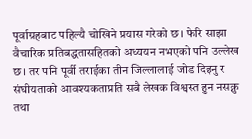पूर्वाग्रहबाट पहिल्यै चोखिने प्रयास गरेको छ। फेरि साझा वैचारिक प्रतिबद्धतासहितको अध्ययन नभएको पनि उल्लेख छ। तर पनि पूर्वी तराईका तीन जिल्लालाई जोड दिइनु र संघीयताको आवश्यकताप्रति सबै लेखक विश्वस्त हुन नसक्नु तथा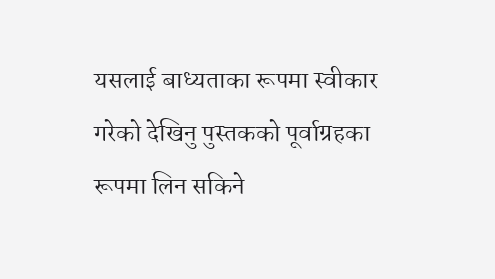यसलाई बाध्यताका रूपमा स्वीकार गरेको देखिनु पुस्तकको पूर्वाग्रहका रूपमा लिन सकिने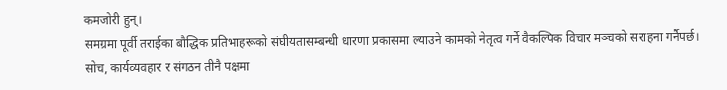कमजोरी हुन्।
समग्रमा पूर्वी तराईका बौद्धिक प्रतिभाहरूको संघीयतासम्बन्धी धारणा प्रकासमा ल्याउने कामको नेतृत्व गर्ने वैकल्पिक विचार मञ्चको सराहना गर्नैपर्छ। सोच, कार्यव्यवहार र संगठन तीनै पक्षमा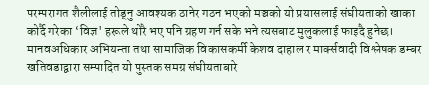परम्परागत शैलीलाई तोड्नु आवश्यक ठानेर गठन भएको मञ्चको यो प्रयासलाई संघीयताको खाका कोर्दै गरेका ‘विज्ञ' हरूले थोरै भए पनि ग्रहण गर्न सके भने त्यसबाट मुलुकलाई फाइदै हुनेछ।
मानवअधिकार अभियन्ता तथा सामाजिक विकासकर्मी केशव दाहाल र मार्क्सवादी विश्लेषक डम्बर खतिवडाद्वारा सम्पादित यो पुस्तक समग्र संघीयताबारे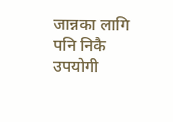जान्नका लागि पनि निकै उपयोगी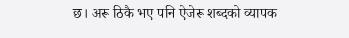छ। अरू ठिकै भए पनि ऐजेरू शब्दको व्यापक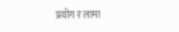प्रयोग र लामा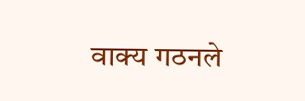वाक्य गठनले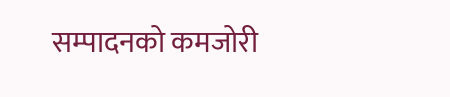सम्पादनको कमजोरी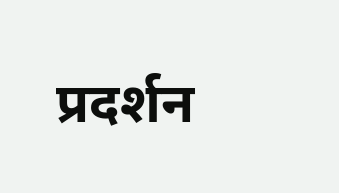प्रदर्शन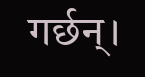गर्छन्।